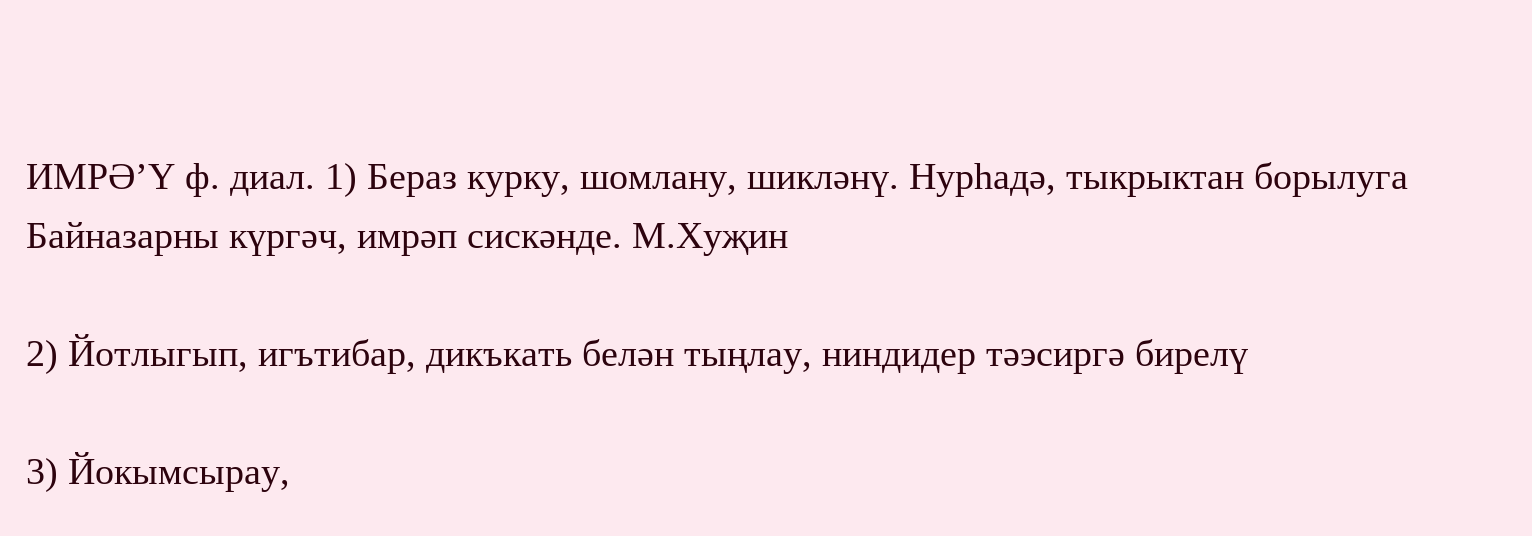ИМРӘ’Ү ф. диал. 1) Бераз курку, шомлану, шикләнү. Нурһадә, тыкрыктан борылуга Байназарны күргәч, имрәп сискәнде. М.Хуҗин

2) Йотлыгып, игътибар, дикъкать белән тыңлау, ниндидер тәэсиргә бирелү

3) Йокымсырау,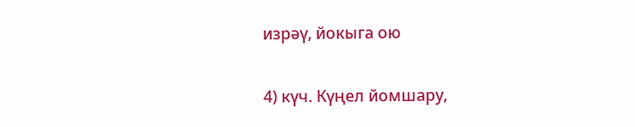изрәү, йокыга ою

4) күч. Күңел йомшару,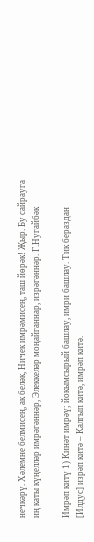нечкәрү. Хәлемне белмисең, ак беләк, Ничек имрәмисең, таш йөрәк! Җыр. Бу сайрауга иң каты күңелләр имрәгәннәр, Элеккеләр моңайганнар, изрәгәннәр. Г.Нугайбәк

Имрәп китү 1) Кинәт имрәү; йокымсырый башлау, имри башлау. Тик бераздан [Илдус] изрәп китә – Калгып китә, имрәп китә.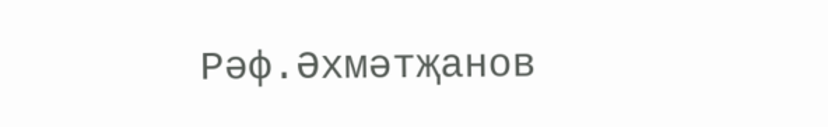Рәф.Әхмәтҗанов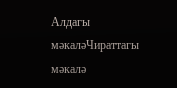Алдагы мәкаләЧираттагы мәкалә